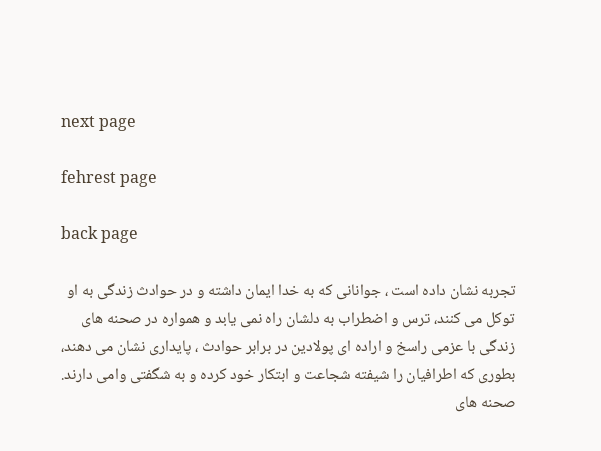next page

fehrest page

back page

تجربه نشان داده است ، جوانانى كه به خدا ايمان داشته و در حوادث زندگى به او توكل مى كنند، ترس و اضطراب به دلشان راه نمى يابد و همواره در صحنه هاى زندگى با عزمى راسخ و اراده اى پولادين در برابر حوادث ، پايدارى نشان مى دهند، بطورى كه اطرافيان را شيفته شجاعت و ابتكار خود كرده و به شگفتى وامى دارند.
صحنه هاى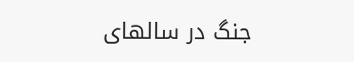جنگ در سالهاى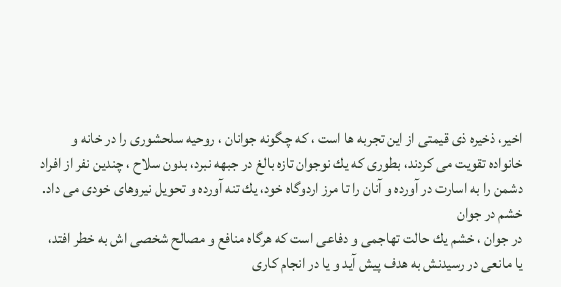اخير، ذخيره ذى قيمتى از اين تجربه ها است ، كه چگونه جوانان ، روحيه سلحشورى را در خانه و خانواده تقويت مى كردند، بطورى كه يك نوجوان تازه بالغ در جبهه نبرد، بدون سلاح ، چندين نفر از افراد دشمن را به اسارت در آورده و آنان را تا مرز اردوگاه خود، يك تنه آورده و تحويل نيروهاى خودى مى داد.
خشم در جوان
در جوان ، خشم يك حالت تهاجمى و دفاعى است كه هرگاه منافع و مصالح شخصى اش به خطر افتد، يا مانعى در رسيدنش به هدف پيش آيد و يا در انجام كارى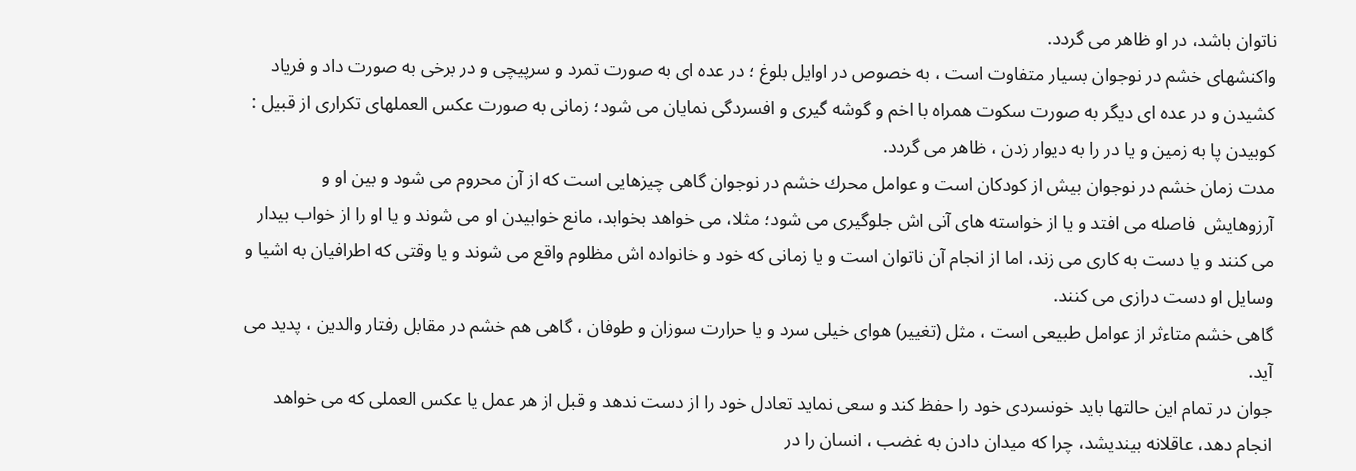ناتوان باشد، در او ظاهر مى گردد.
واكنشهاى خشم در نوجوان بسيار متفاوت است ، به خصوص در اوايل بلوغ ؛ در عده اى به صورت تمرد و سرپيچى و در برخى به صورت داد و فرياد كشيدن و در عده اى ديگر به صورت سكوت همراه با اخم و گوشه گيرى و افسردگى نمايان مى شود؛ زمانى به صورت عكس العملهاى تكرارى از قبيل : كوبيدن پا به زمين و يا در را به ديوار زدن ، ظاهر مى گردد.
مدت زمان خشم در نوجوان بيش از كودكان است و عوامل محرك خشم در نوجوان گاهى چيزهايى است كه از آن محروم مى شود و بين او و آرزوهايش ‍ فاصله مى افتد و يا از خواسته هاى آنى اش جلوگيرى مى شود؛ مثلا، مى خواهد بخوابد، مانع خوابيدن او مى شوند و يا او را از خواب بيدار مى كنند و يا دست به كارى مى زند، اما از انجام آن ناتوان است و يا زمانى كه خود و خانواده اش مظلوم واقع مى شوند و يا وقتى كه اطرافيان به اشيا و وسايل او دست درازى مى كنند.
گاهى خشم متاءثر از عوامل طبيعى است ، مثل (تغيير) هواى خيلى سرد و يا حرارت سوزان و طوفان ، گاهى هم خشم در مقابل رفتار والدين ، پديد مى آيد.
جوان در تمام اين حالتها بايد خونسردى خود را حفظ كند و سعى نمايد تعادل خود را از دست ندهد و قبل از هر عمل يا عكس العملى كه مى خواهد انجام دهد، عاقلانه بينديشد، چرا كه ميدان دادن به غضب ، انسان را در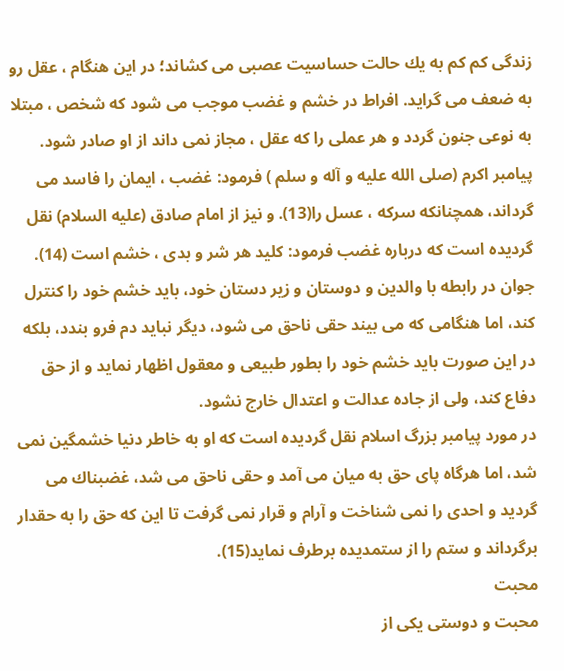زندگى كم كم به يك حالت حساسيت عصبى مى كشاند؛ در اين هنگام ، عقل رو به ضعف مى گرايد. افراط در خشم و غضب موجب مى شود كه شخص ، مبتلا به نوعى جنون گردد و هر عملى را كه عقل ، مجاز نمى داند از او صادر شود.
پيامبر اكرم (صلى الله عليه و آله و سلم ) فرمود: غضب ، ايمان را فاسد مى گرداند، همچنانكه سركه ، عسل را(13). و نيز از امام صادق (عليه السلام) نقل گرديده است كه درباره غضب فرمود: كليد هر شر و بدى ، خشم است (14).
جوان در رابطه با والدين و دوستان و زير دستان خود، بايد خشم خود را كنترل كند، اما هنگامى كه مى بيند حقى ناحق مى شود، ديگر نبايد دم فرو بندد، بلكه در اين صورت بايد خشم خود را بطور طبيعى و معقول اظهار نمايد و از حق دفاع كند، ولى از جاده عدالت و اعتدال خارج نشود.
در مورد پيامبر بزرگ اسلام نقل گرديده است كه او به خاطر دنيا خشمگين نمى شد، اما هرگاه پاى حق به ميان مى آمد و حقى ناحق مى شد، غضبناك مى گرديد و احدى را نمى شناخت و آرام و قرار نمى گرفت تا اين كه حق را به حقدار برگرداند و ستم را از ستمديده برطرف نمايد(15).
محبت
محبت و دوستى يكى از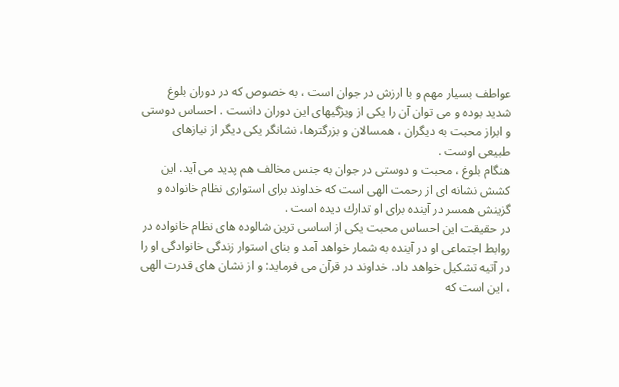عواطف بسيار مهم و با ارزش در جوان است ، به خصوص كه در دوران بلوغ شديد بوده و مى توان آن را يكى از ويژگيهاى اين دوران دانست . احساس دوستى و ابراز محبت به ديگران ، همسالان و بزرگترها، نشانگر يكى ديگر از نيازهاى طبيعى اوست .
هنگام بلوغ ، محبت و دوستى در جوان به جنس مخالف هم پديد مى آيد. اين كشش نشانه اى از رحمت الهى است كه خداوند براى استوارى نظام خانواده و گزينش همسر در آينده براى او تدارك ديده است .
در حقيقت اين احساس محبت يكى از اساسى ترين شالوده هاى نظام خانواده در روابط اجتماعى او در آينده به شمار خواهد آمد و بناى استوار زندگى خانوادگى او را در آتيه تشكيل خواهد داد. خداوند در قرآن مى فرمايد: و از نشان هاى قدرت الهى ، اين است كه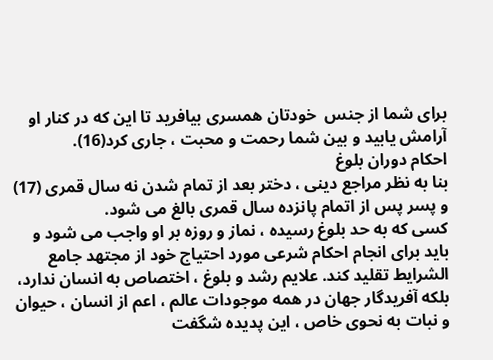براى شما از جنس ‍ خودتان همسرى بيافريد تا اين كه در كنار او آرامش يابيد و بين شما رحمت و محبت ، جارى كرد(16).
احكام دوران بلوغ
بنا به نظر مراجع دينى ، دختر بعد از تمام شدن نه سال قمرى (17) و پسر پس از اتمام پانزده سال قمرى بالغ مى شود.
كسى كه به حد بلوغ رسيده ، نماز و روزه بر او واجب مى شود و بايد براى انجام احكام شرعى مورد احتياج خود از مجتهد جامع الشرايط تقليد كند. علايم رشد و بلوغ ، اختصاص به انسان ندارد، بلكه آفريدگار جهان در همه موجودات عالم ، اعم از انسان ، حيوان و نبات به نحوى خاص ، اين پديده شگفت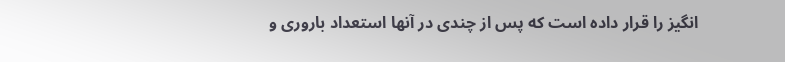انگيز را قرار داده است كه پس از چندى در آنها استعداد بارورى و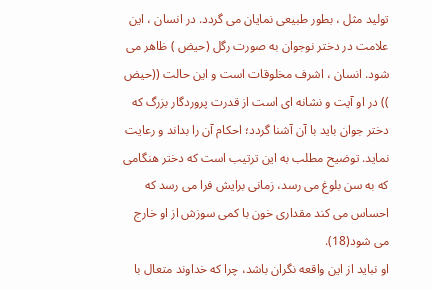توليد مثل ، بطور طبيعى نمايان مى گردد. در انسان ، اين علامت در دختر نوجوان به صورت رگل (حيض ) ظاهر مى شود. انسان ، اشرف مخلوقات است و اين حالت ((حيض )) در او آيت و نشانه اى است از قدرت پروردگار بزرگ كه دختر جوان بايد با آن آشنا گردد؛ احكام آن را بداند و رعايت نمايد. توضيح مطلب به اين ترتيب است كه دختر هنگامى كه به سن بلوغ مى رسد، زمانى برايش فرا مى رسد كه احساس مى كند مقدارى خون با كمى سوزش از او خارج مى شود(18).
او نبايد از اين واقعه نگران باشد، چرا كه خداوند متعال با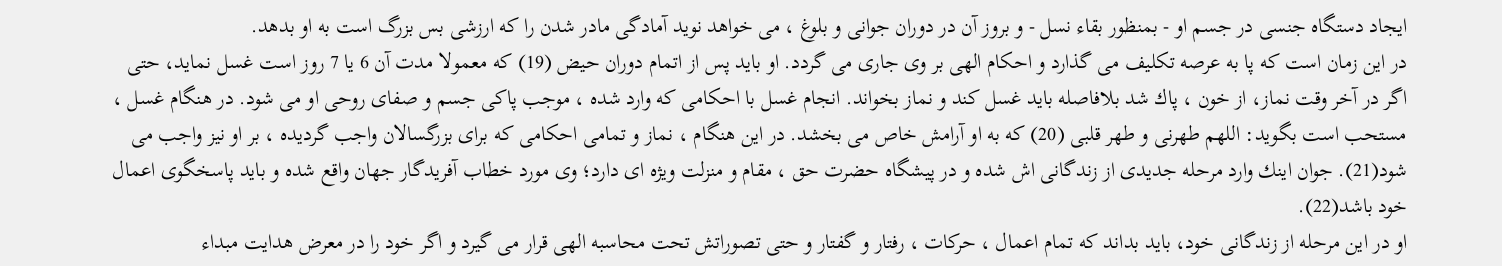ايجاد دستگاه جنسى در جسم او - بمنظور بقاء نسل - و بروز آن در دوران جوانى و بلوغ ، مى خواهد نويد آمادگى مادر شدن را كه ارزشى بس بزرگ است به او بدهد.
در اين زمان است كه پا به عرصه تكليف مى گذارد و احكام الهى بر وى جارى مى گردد. او بايد پس از اتمام دوران حيض (19) كه معمولا مدت آن 6 يا 7 روز است غسل نمايد، حتى اگر در آخر وقت نماز، از خون ، پاك شد بلافاصله بايد غسل كند و نماز بخواند. انجام غسل با احكامى كه وارد شده ، موجب پاكى جسم و صفاى روحى او مى شود. در هنگام غسل ، مستحب است بگويد: اللهم طهرنى و طهر قلبى (20) كه به او آرامش خاص مى بخشد. در اين هنگام ، نماز و تمامى احكامى كه براى بزرگسالان واجب گرديده ، بر او نيز واجب مى شود(21). جوان اينك وارد مرحله جديدى از زندگانى اش شده و در پيشگاه حضرت حق ، مقام و منزلت ويژه اى دارد؛ وى مورد خطاب آفريدگار جهان واقع شده و بايد پاسخگوى اعمال خود باشد(22).
او در اين مرحله از زندگانى خود، بايد بداند كه تمام اعمال ، حركات ، رفتار و گفتار و حتى تصوراتش تحت محاسبه الهى قرار مى گيرد و اگر خود را در معرض هدايت مبداء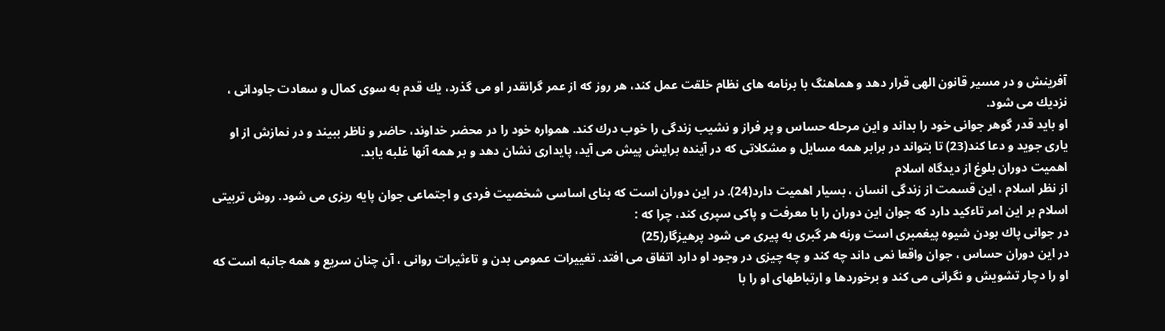آفرينش و در مسير قانون الهى قرار دهد و هماهنگ با برنامه هاى نظام خلقت عمل كند، هر روز كه از عمر گرانقدر او مى گذرد، يك قدم به سوى كمال و سعادت جاودانى ، نزديك مى شود.
او بايد قدر گوهر جوانى خود را بداند و اين مرحله حساس و پر فراز و نشيب زندگى را خوب درك كند. همواره خود را در محضر خداوند، حاضر و ناظر ببيند و در نمازش از او يارى جويد و دعا كند(23) تا بتواند در برابر همه مسايل و مشكلاتى كه در آينده برايش پيش مى آيد، پايدارى نشان دهد و بر همه آنها غلبه يابد.
اهميت دوران بلوغ از ديدگاه اسلام
از نظر اسلام ، اين قسمت از زندگى انسان ، بسيار اهميت دارد(24). در اين دوران است كه بناى اساسى شخصيت فردى و اجتماعى جوان پايه ريزى مى شود. روش تربيتى اسلام بر اين امر تاءكيد دارد كه جوان اين دوران را با معرفت و پاكى سپرى كند، چرا كه :
در جوانى پاك بودن شيوه پيغمبرى است ورنه هر گبرى به پيرى مى شود پرهيزگار(25)
در اين دوران حساس ، جوان واقعا نمى داند چه كند و چه چيزى در وجود او دارد اتفاق مى افتد. تغييرات عمومى بدن و تاءثيرات روانى ، آن چنان سريع و همه جانبه است كه او را دچار تشويش و نگرانى مى كند و برخوردها و ارتباطهاى او را با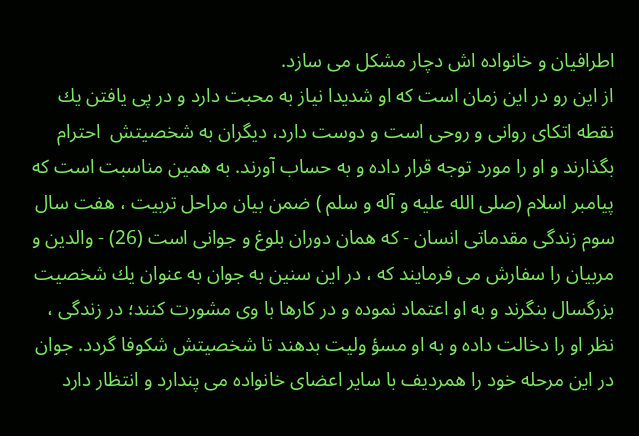اطرافيان و خانواده اش دچار مشكل مى سازد.
از اين رو در اين زمان است كه او شديدا نياز به محبت دارد و در پى يافتن يك نقطه اتكاى روانى و روحى است و دوست دارد، ديگران به شخصيتش ‍ احترام بگذارند و او را مورد توجه قرار داده و به حساب آورند. به همين مناسبت است كه پيامبر اسلام (صلى الله عليه و آله و سلم ) ضمن بيان مراحل تربيت ، هفت سال سوم زندگى مقدماتى انسان - كه همان دوران بلوغ و جوانى است (26) - والدين و مربيان را سفارش مى فرمايند كه ، در اين سنين به جوان به عنوان يك شخصيت بزرگسال بنگرند و به او اعتماد نموده و در كارها با وى مشورت كنند؛ در زندگى ، نظر او را دخالت داده و به او مسؤ وليت بدهند تا شخصيتش شكوفا گردد. جوان در اين مرحله خود را همرديف با ساير اعضاى خانواده مى پندارد و انتظار دارد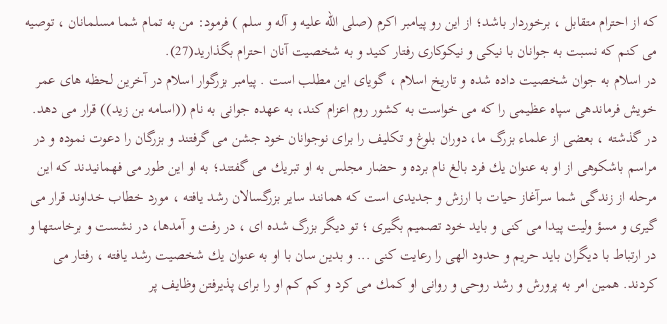كه از احترام متقابل ، برخوردار باشد؛ از اين رو پيامبر اكرم (صلى الله عليه و آله و سلم ) فرمود: من به تمام شما مسلمانان ، توصيه مى كنم كه نسبت به جوانان با نيكى و نيكوكارى رفتار كنيد و به شخصيت آنان احترام بگذاريد(27).
در اسلام به جوان شخصيت داده شده و تاريخ اسلام ، گوياى اين مطلب است . پيامبر بزرگوار اسلام در آخرين لحظه هاى عمر خويش فرماندهى سپاه عظيمى را كه مى خواست به كشور روم اعزام كند، به عهده جوانى به نام ((اسامه بن زيد)) قرار مى دهد.
در گذشته ، بعضى از علماء بزرگ ما، دوران بلوغ و تكليف را براى نوجوانان خود جشن مى گرفتند و بزرگان را دعوت نموده و در مراسم باشكوهى از او به عنوان يك فرد بالغ نام برده و حضار مجلس به او تبريك مى گفتند؛ به او اين طور مى فهمانيدند كه اين مرحله از زندگى شما سرآغاز حيات با ارزش و جديدى است كه همانند ساير بزرگسالان رشد يافته ، مورد خطاب خداوند قرار مى گيرى و مسؤ وليت پيدا مى كنى و بايد خود تصميم بگيرى ؛ تو ديگر بزرگ شده اى ، در رفت و آمدها، در نشست و برخاستها و در ارتباط با ديگران بايد حريم و حدود الهى را رعايت كنى ... و بدين سان با او به عنوان يك شخصيت رشد يافته ، رفتار مى كردند. همين امر به پرورش و رشد روحى و روانى او كمك مى كرد و كم كم او را براى پذيرفتن وظايف پر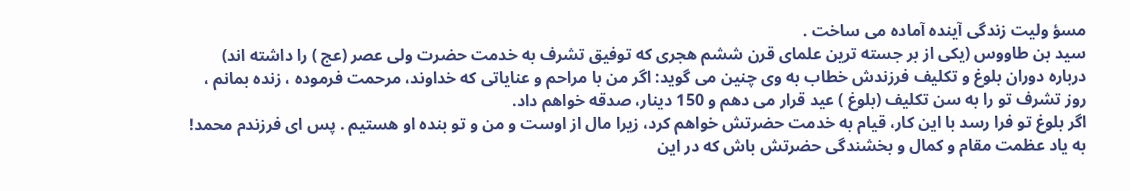مسؤ وليت زندگى آينده آماده مى ساخت .
سيد بن طاووس (يكى از بر جسته ترين علماى قرن ششم هجرى كه توفيق تشرف به خدمت حضرت ولى عصر (عج ) را داشته اند) درباره دوران بلوغ و تكليف فرزندش خطاب به وى چنين مى گويد: اگر من با مراحم و عناياتى كه خداوند، مرحمت فرموده ، زنده بمانم ، روز تشرف تو را به سن تكليف (بلوغ ) عيد قرار مى دهم و 150 دينار، صدقه خواهم داد.
اگر بلوغ تو فرا رسد با اين كار، قيام به خدمت حضرتش خواهم كرد، زيرا مال از اوست و من و تو بنده او هستيم . پس اى فرزندم محمد! به ياد عظمت مقام و كمال و بخشندگى حضرتش باش كه در اين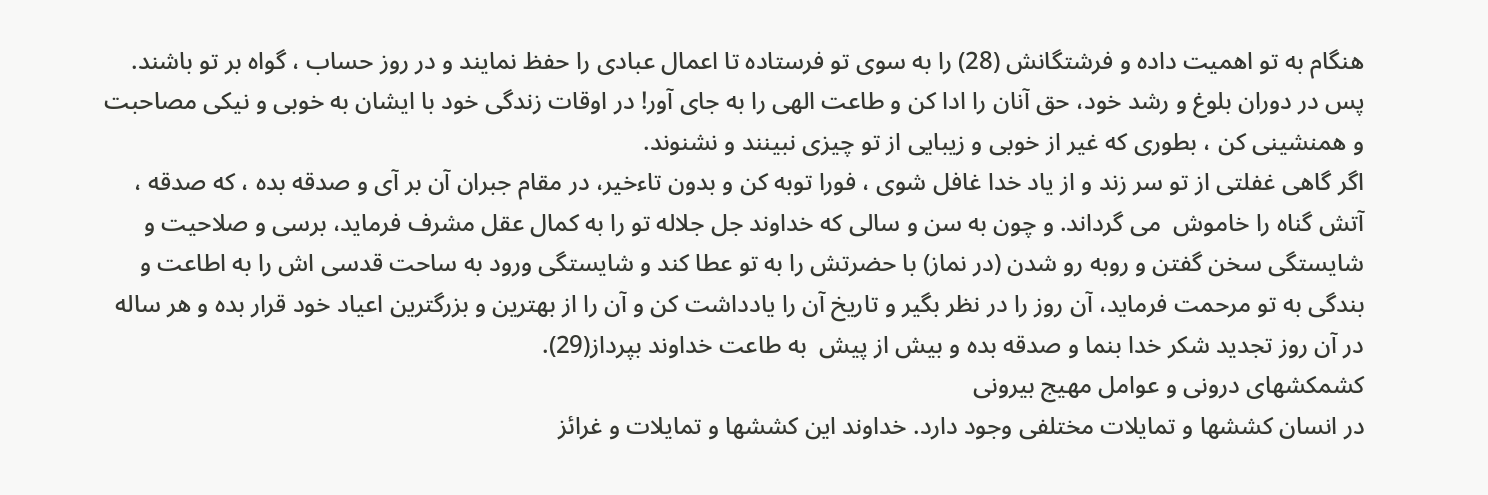هنگام به تو اهميت داده و فرشتگانش (28) را به سوى تو فرستاده تا اعمال عبادى را حفظ نمايند و در روز حساب ، گواه بر تو باشند.
پس در دوران بلوغ و رشد خود، حق آنان را ادا كن و طاعت الهى را به جاى آور! در اوقات زندگى خود با ايشان به خوبى و نيكى مصاحبت و همنشينى كن ، بطورى كه غير از خوبى و زيبايى از تو چيزى نبينند و نشنوند.
اگر گاهى غفلتى از تو سر زند و از ياد خدا غافل شوى ، فورا توبه كن و بدون تاءخير، در مقام جبران آن بر آى و صدقه بده ، كه صدقه ، آتش گناه را خاموش ‍ مى گرداند. و چون به سن و سالى كه خداوند جل جلاله تو را به كمال عقل مشرف فرمايد، برسى و صلاحيت و شايستگى سخن گفتن و روبه رو شدن (در نماز) با حضرتش را به تو عطا كند و شايستگى ورود به ساحت قدسى اش را به اطاعت و بندگى به تو مرحمت فرمايد، آن روز را در نظر بگير و تاريخ آن را يادداشت كن و آن را از بهترين و بزرگترين اعياد خود قرار بده و هر ساله در آن روز تجديد شكر خدا بنما و صدقه بده و بيش از پيش ‍ به طاعت خداوند بپرداز(29).
كشمكشهاى درونى و عوامل مهيج بيرونى
در انسان كششها و تمايلات مختلفى وجود دارد. خداوند اين كششها و تمايلات و غرائز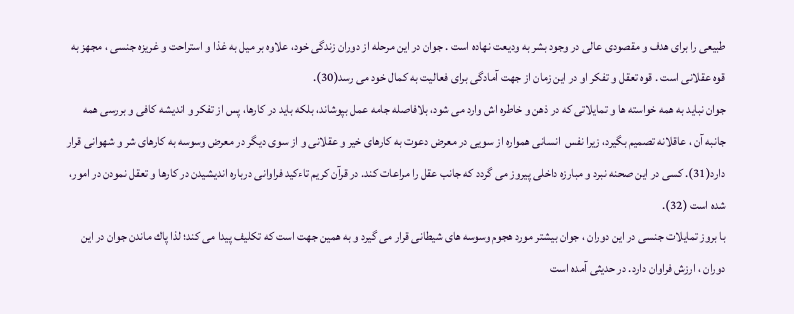طبيعى را براى هدف و مقصودى عالى در وجود بشر به وديعت نهاده است . جوان در اين مرحله از دوران زندگى خود، علاوه بر ميل به غذا و استراحت و غريزه جنسى ، مجهز به قوه عقلانى است . قوه تعقل و تفكر او در اين زمان از جهت آمادگى براى فعاليت به كمال خود مى رسد(30).
جوان نبايد به همه خواسته ها و تمايلاتى كه در ذهن و خاطره اش وارد مى شود، بلافاصله جامه عمل بپوشاند، بلكه بايد در كارها، پس از تفكر و انديشه كافى و بررسى همه جانبه آن ، عاقلانه تصميم بگيرد، زيرا نفس ‍ انسانى همواره از سويى در معرض دعوت به كارهاى خير و عقلانى و از سوى ديگر در معرض وسوسه به كارهاى شر و شهوانى قرار دارد(31). كسى در اين صحنه نبرد و مبارزه داخلى پيروز مى گردد كه جانب عقل را مراعات كند. در قرآن كريم تاءكيد فراوانى درباره انديشيدن در كارها و تعقل نمودن در امور، شده است (32).
با بروز تمايلات جنسى در اين دوران ، جوان بيشتر مورد هجوم وسوسه هاى شيطانى قرار مى گيرد و به همين جهت است كه تكليف پيدا مى كند؛ لذا پاك ماندن جوان در اين دوران ، ارزش فراوان دارد. در حديثى آمده است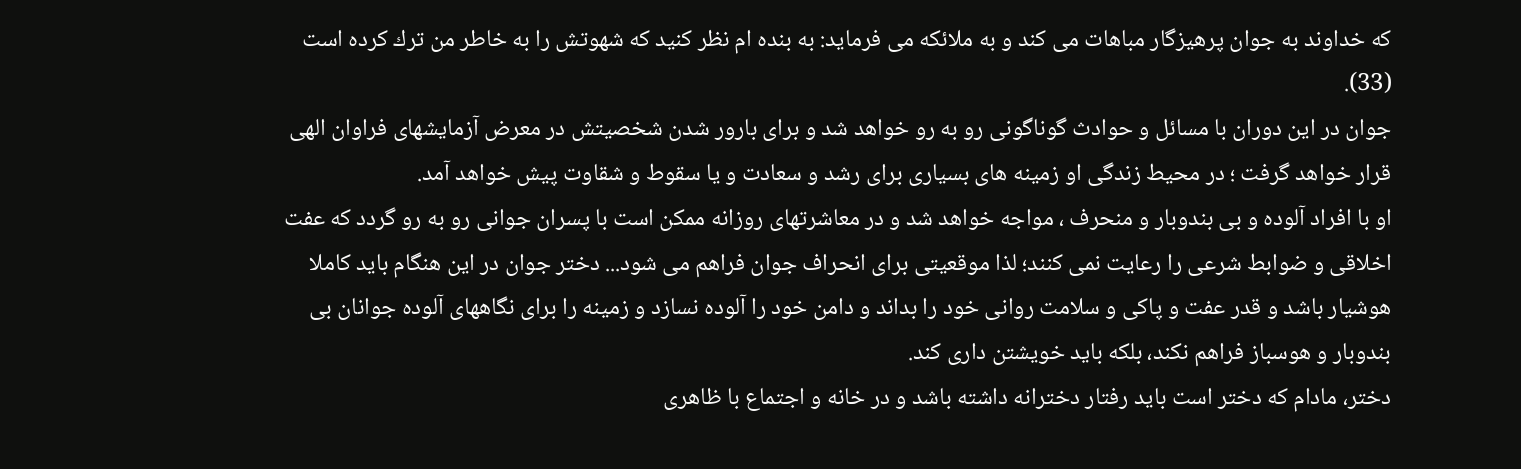كه خداوند به جوان پرهيزگار مباهات مى كند و به ملائكه مى فرمايد: به بنده ام نظر كنيد كه شهوتش را به خاطر من ترك كرده است (33).
جوان در اين دوران با مسائل و حوادث گوناگونى رو به رو خواهد شد و براى بارور شدن شخصيتش در معرض آزمايشهاى فراوان الهى قرار خواهد گرفت ؛ در محيط زندگى او زمينه هاى بسيارى براى رشد و سعادت و يا سقوط و شقاوت پيش خواهد آمد.
او با افراد آلوده و بى بندوبار و منحرف ، مواجه خواهد شد و در معاشرتهاى روزانه ممكن است با پسران جوانى رو به رو گردد كه عفت اخلاقى و ضوابط شرعى را رعايت نمى كنند؛ لذا موقعيتى براى انحراف جوان فراهم مى شود... دختر جوان در اين هنگام بايد كاملا هوشيار باشد و قدر عفت و پاكى و سلامت روانى خود را بداند و دامن خود را آلوده نسازد و زمينه را براى نگاههاى آلوده جوانان بى بندوبار و هوسباز فراهم نكند، بلكه بايد خويشتن دارى كند.
دختر، مادام كه دختر است بايد رفتار دخترانه داشته باشد و در خانه و اجتماع با ظاهرى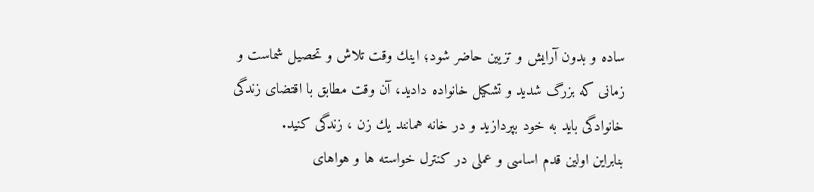ساده و بدون آرايش و تزيين حاضر شود؛ اينك وقت تلاش و تحصيل شماست و زمانى كه بزرگ شديد و تشكيل خانواده داديد، آن وقت مطابق با اقتضاى زندگى خانوادگى بايد به خود بپردازيد و در خانه همانند يك زن ، زندگى كنيد.
بنابراين اولين قدم اساسى و عملى در كنترل خواسته ها و هواهاى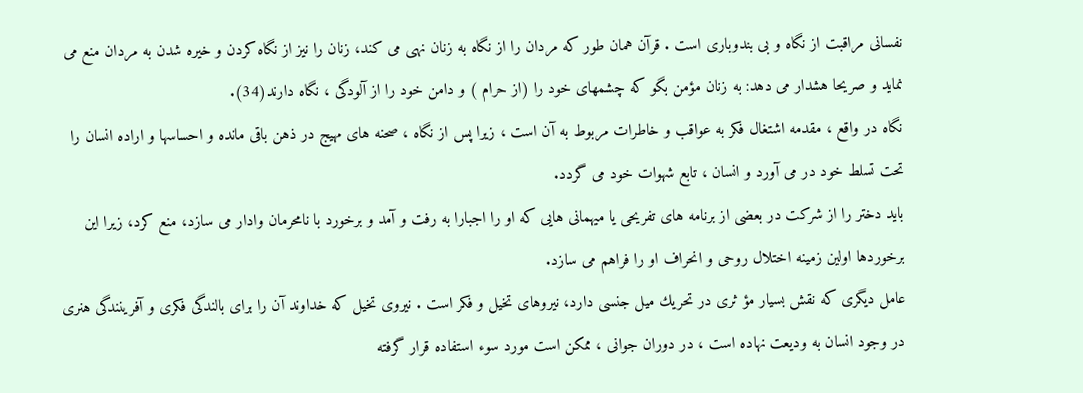نفسانى مراقبت از نگاه و بى بندوبارى است . قرآن همان طور كه مردان را از نگاه به زنان نهى مى كند، زنان را نيز از نگاه كردن و خيره شدن به مردان منع مى نمايد و صريحا هشدار مى دهد: به زنان مؤمن بگو كه چشمهاى خود را (از حرام ) و دامن خود را از آلودگى ، نگاه دارند(34).
نگاه در واقع ، مقدمه اشتغال فكر به عواقب و خاطرات مربوط به آن است ، زيرا پس از نگاه ، صحنه هاى مهيج در ذهن باقى مانده و احساسها و اراده انسان را تحت تسلط خود در مى آورد و انسان ، تابع شهوات خود مى گردد.
بايد دختر را از شركت در بعضى از برنامه هاى تفريحى يا ميهمانى هايى كه او را اجبارا به رفت و آمد و برخورد با نامحرمان وادار مى سازد، منع كرد، زيرا اين برخوردها اولين زمينه اختلال روحى و انحراف او را فراهم مى سازد.
عامل ديگرى كه نقش بسيار مؤ ثرى در تحريك ميل جنسى دارد، نيروهاى تخيل و فكر است . نيروى تخيل كه خداوند آن را براى بالندگى فكرى و آفرينندگى هنرى در وجود انسان به وديعت نهاده است ، در دوران جوانى ، ممكن است مورد سوء استفاده قرار گرفته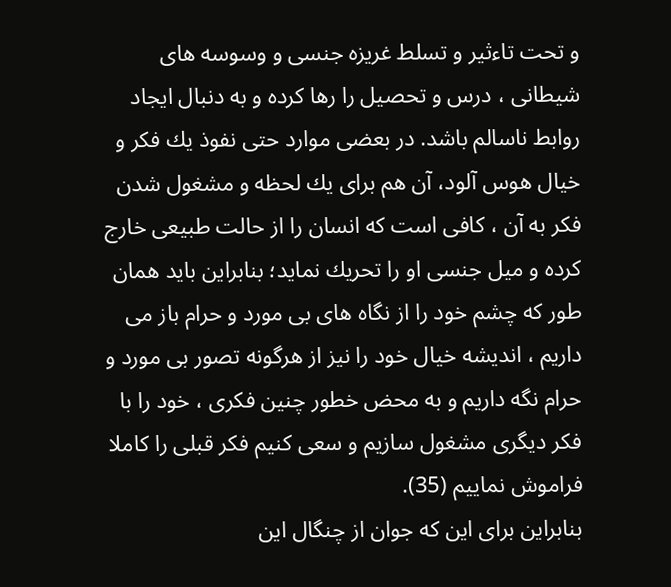و تحت تاءثير و تسلط غريزه جنسى و وسوسه هاى شيطانى ، درس و تحصيل را رها كرده و به دنبال ايجاد روابط ناسالم باشد. در بعضى موارد حتى نفوذ يك فكر و خيال هوس آلود، آن هم براى يك لحظه و مشغول شدن فكر به آن ، كافى است كه انسان را از حالت طبيعى خارج كرده و ميل جنسى او را تحريك نمايد؛ بنابراين بايد همان طور كه چشم خود را از نگاه هاى بى مورد و حرام باز مى داريم ، انديشه خيال خود را نيز از هرگونه تصور بى مورد و حرام نگه داريم و به محض خطور چنين فكرى ، خود را با فكر ديگرى مشغول سازيم و سعى كنيم فكر قبلى را كاملا فراموش نماييم (35).
بنابراين براى اين كه جوان از چنگال اين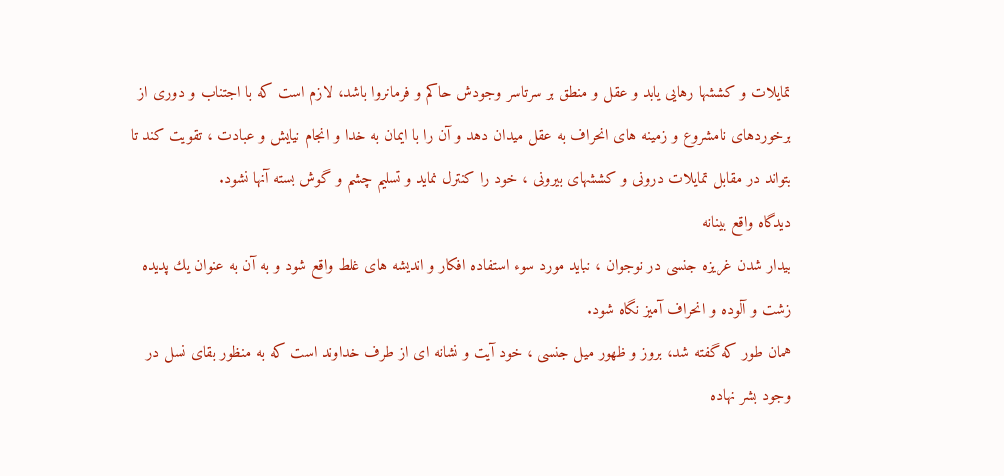تمايلات و كششها رهايى يابد و عقل و منطق بر سرتاسر وجودش حاكم و فرمانروا باشد، لازم است كه با اجتناب و دورى از برخوردهاى نامشروع و زمينه هاى انحراف به عقل ميدان دهد و آن را با ايمان به خدا و انجام نيايش و عبادت ، تقويت كند تا بتواند در مقابل تمايلات درونى و كششهاى بيرونى ، خود را كنترل نمايد و تسليم چشم و گوش بسته آنها نشود.
ديدگاه واقع بينانه
بيدار شدن غريزه جنسى در نوجوان ، نبايد مورد سوء استفاده افكار و انديشه هاى غلط واقع شود و به آن به عنوان يك پديده زشت و آلوده و انحراف آميز نگاه شود.
همان طور كه گفته شد، بروز و ظهور ميل جنسى ، خود آيت و نشانه اى از طرف خداوند است كه به منظور بقاى نسل در وجود بشر نهاده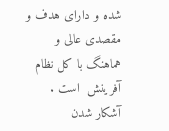شده و داراى هدف و مقصدى عالى و هماهنگ با كل نظام آفرينش ‍ است .
آشكار شدن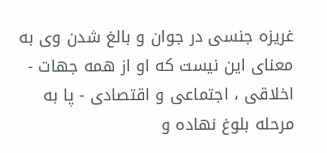غريزه جنسى در جوان و بالغ شدن وى به معناى اين نيست كه او از همه جهات - اخلاقى ، اجتماعى و اقتصادى - پا به مرحله بلوغ نهاده و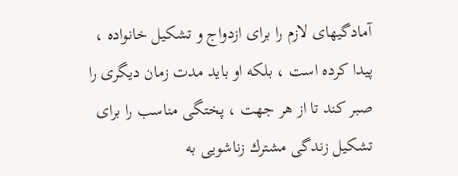آمادگيهاى لازم را براى ازدواج و تشكيل خانواده ، پيدا كرده است ، بلكه او بايد مدت زمان ديگرى را صبر كند تا از هر جهت ، پختگى مناسب را براى تشكيل زندگى مشترك زناشويى به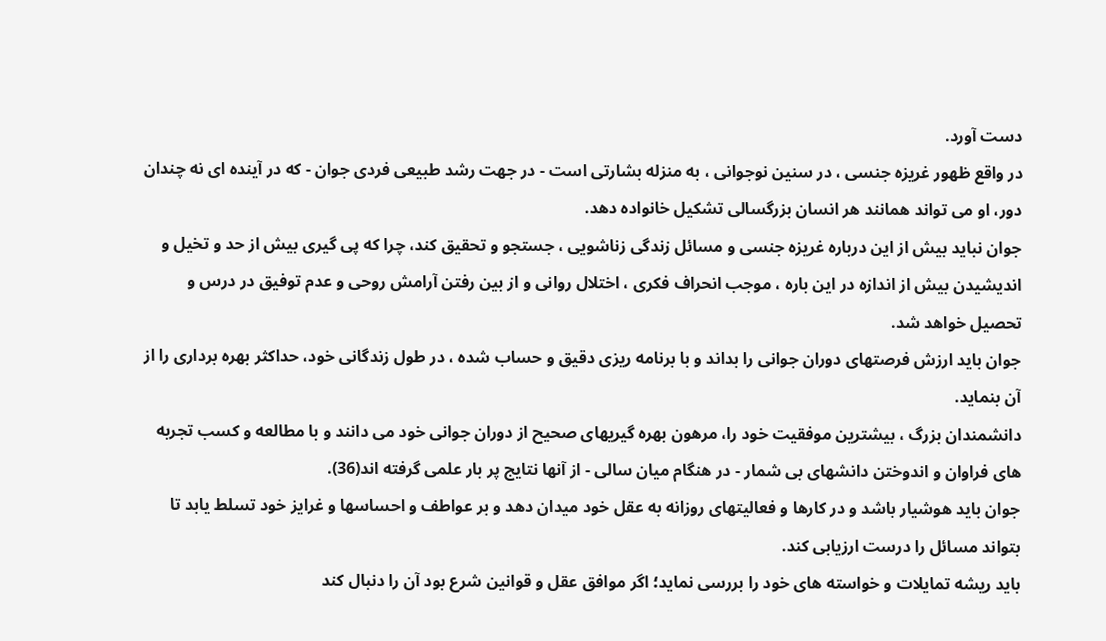دست آورد.
در واقع ظهور غريزه جنسى ، در سنين نوجوانى ، به منزله بشارتى است - در جهت رشد طبيعى فردى جوان - كه در آينده اى نه چندان دور، او مى تواند همانند هر انسان بزرگسالى تشكيل خانواده دهد.
جوان نبايد بيش از اين درباره غريزه جنسى و مسائل زندگى زناشويى ، جستجو و تحقيق كند، چرا كه پى گيرى بيش از حد و تخيل و انديشيدن بيش از اندازه در اين باره ، موجب انحراف فكرى ، اختلال روانى و از بين رفتن آرامش روحى و عدم توفيق در درس و تحصيل خواهد شد.
جوان بايد ارزش فرصتهاى دوران جوانى را بداند و با برنامه ريزى دقيق و حساب شده ، در طول زندگانى خود، حداكثر بهره بردارى را از آن بنمايد.
دانشمندان بزرگ ، بيشترين موفقيت خود را، مرهون بهره گيريهاى صحيح از دوران جوانى خود مى دانند و با مطالعه و كسب تجربه هاى فراوان و اندوختن دانشهاى بى شمار - در هنگام ميان سالى - از آنها نتايج پر بار علمى گرفته اند(36).
جوان بايد هوشيار باشد و در كارها و فعاليتهاى روزانه به عقل خود ميدان دهد و بر عواطف و احساسها و غرايز خود تسلط يابد تا بتواند مسائل را درست ارزيابى كند.
بايد ريشه تمايلات و خواسته هاى خود را بررسى نمايد؛ اگر موافق عقل و قوانين شرع بود آن را دنبال كند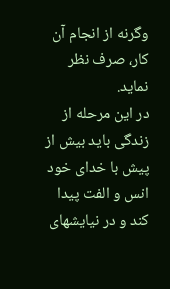وگرنه از انجام آن كار، صرف نظر نمايد.
در اين مرحله از زندگى بايد بيش از پيش با خداى خود انس و الفت پيدا كند و در نيايشهاى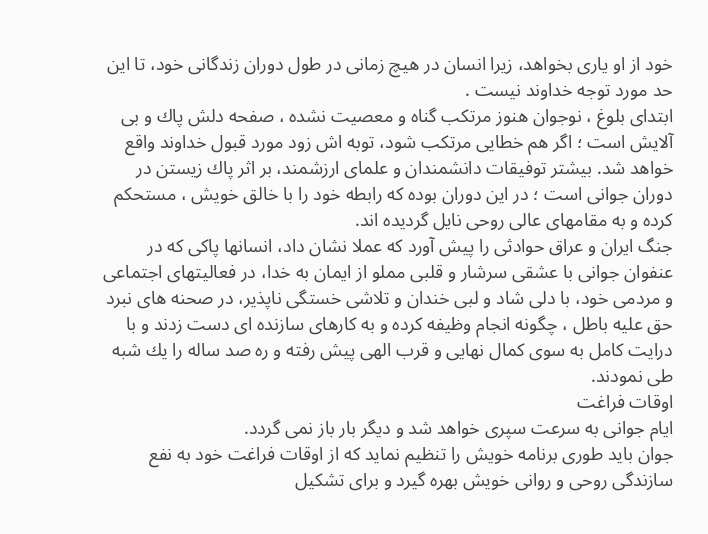خود از او يارى بخواهد، زيرا انسان در هيچ زمانى در طول دوران زندگانى خود، تا اين حد مورد توجه خداوند نيست .
ابتداى بلوغ ، نوجوان هنوز مرتكب گناه و معصيت نشده ، صفحه دلش پاك و بى آلايش است ؛ اگر هم خطايى مرتكب شود، توبه اش زود مورد قبول خداوند واقع خواهد شد. بيشتر توفيقات دانشمندان و علماى ارزشمند، بر اثر پاك زيستن در دوران جوانى است ؛ در اين دوران بوده كه رابطه خود را با خالق خويش ، مستحكم كرده و به مقامهاى عالى روحى نايل گرديده اند.
جنگ ايران و عراق حوادثى را پيش آورد كه عملا نشان داد، انسانها پاكى كه در عنفوان جوانى با عشقى سرشار و قلبى مملو از ايمان به خدا، در فعاليتهاى اجتماعى و مردمى خود، با دلى شاد و لبى خندان و تلاشى خستگى ناپذير، در صحنه هاى نبرد حق عليه باطل ، چگونه انجام وظيفه كرده و به كارهاى سازنده اى دست زدند و با درايت كامل به سوى كمال نهايى و قرب الهى پيش رفته و ره صد ساله را يك شبه طى نمودند.
اوقات فراغت
ايام جوانى به سرعت سپرى خواهد شد و ديگر بار باز نمى گردد.
جوان بايد طورى برنامه خويش را تنظيم نمايد كه از اوقات فراغت خود به نفع سازندگى روحى و روانى خويش بهره گيرد و براى تشكيل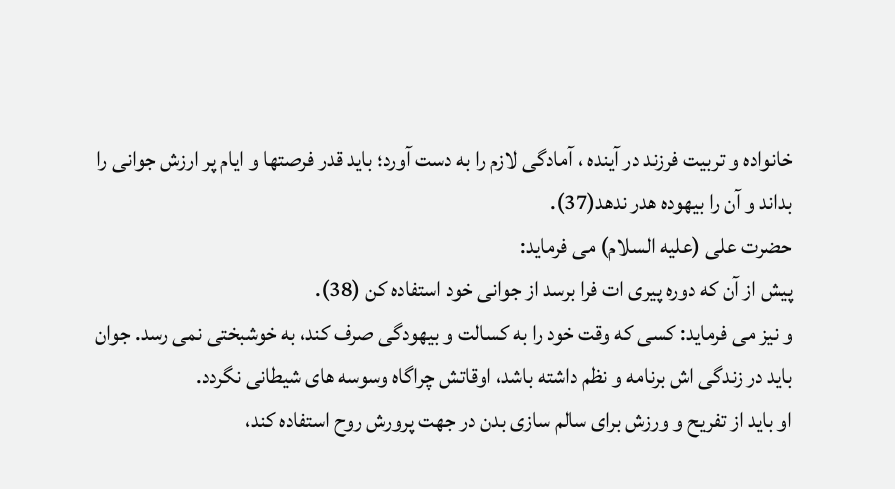خانواده و تربيت فرزند در آينده ، آمادگى لازم را به دست آورد؛ بايد قدر فرصتها و ايام پر ارزش جوانى را بداند و آن را بيهوده هدر ندهد(37).
حضرت على (عليه السلام) مى فرمايد:
پيش از آن كه دوره پيرى ات فرا برسد از جوانى خود استفاده كن (38).
و نيز مى فرمايد: كسى كه وقت خود را به كسالت و بيهودگى صرف كند، به خوشبختى نمى رسد. جوان بايد در زندگى اش برنامه و نظم داشته باشد، اوقاتش چراگاه وسوسه هاى شيطانى نگردد.
او بايد از تفريح و ورزش براى سالم سازى بدن در جهت پرورش روح استفاده كند،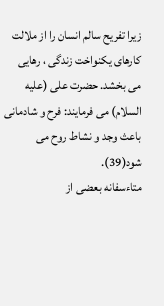زيرا تفريح سالم انسان را از ملالت كارهاى يكنواخت زندگى ، رهايى مى بخشد. حضرت على (عليه السلام) مى فرمايند: فرح و شادمانى باعث وجد و نشاط روح مى شود(39).
متاءسفانه بعضى از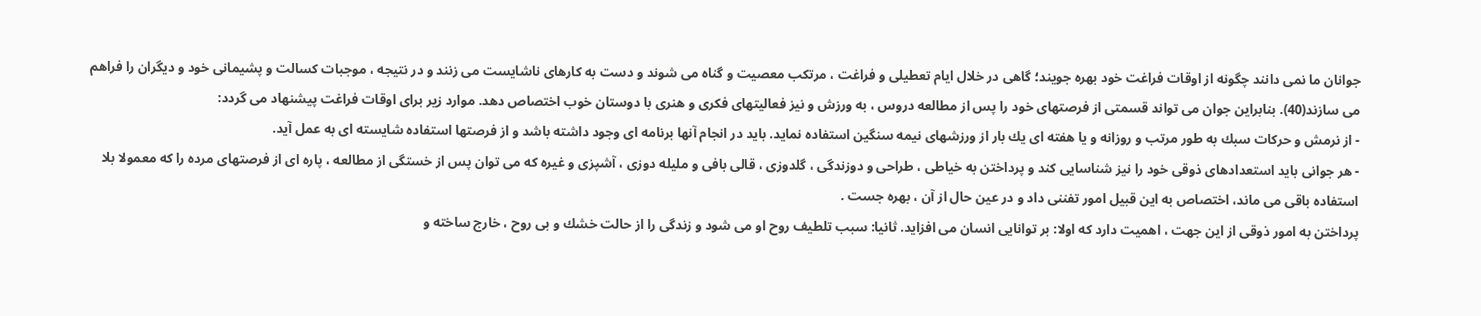جوانان ما نمى دانند چگونه از اوقات فراغت خود بهره جويند؛ گاهى در خلال ايام تعطيلى و فراغت ، مرتكب معصيت و گناه مى شوند و دست به كارهاى ناشايست مى زنند و در نتيجه ، موجبات كسالت و پشيمانى خود و ديگران را فراهم مى سازند(40). بنابراين جوان مى تواند قسمتى از فرصتهاى خود را پس از مطالعه دروس ، به ورزش و نيز فعاليتهاى فكرى و هنرى با دوستان خوب اختصاص دهد. موارد زير براى اوقات فراغت پيشنهاد مى گردد:
- از نرمش و حركات سبك به طور مرتب و روزانه و يا هفته اى يك بار از ورزشهاى نيمه سنگين استفاده نمايد. بايد در انجام آنها برنامه اى وجود داشته باشد و از فرصتها استفاده شايسته اى به عمل آيد.
- هر جوانى بايد استعدادهاى ذوقى خود را نيز شناسايى كند و پرداختن به خياطى ، طراحى و دوزندگى ، گلدوزى ، قالى بافى و مليله دوزى ، آشپزى و غيره كه مى توان پس از خستگى از مطالعه ، پاره اى از فرصتهاى مرده را كه معمولا بلا استفاده باقى مى ماند، اختصاص به اين قبيل امور تفننى داد و در عين حال از آن ، بهره جست .
پرداختن به امور ذوقى از اين جهت ، اهميت دارد كه اولا: بر توانايى انسان مى افزايد. ثانيا: سبب تلطيف روح او مى شود و زندگى را از حالت خشك و بى روح ، خارج ساخته و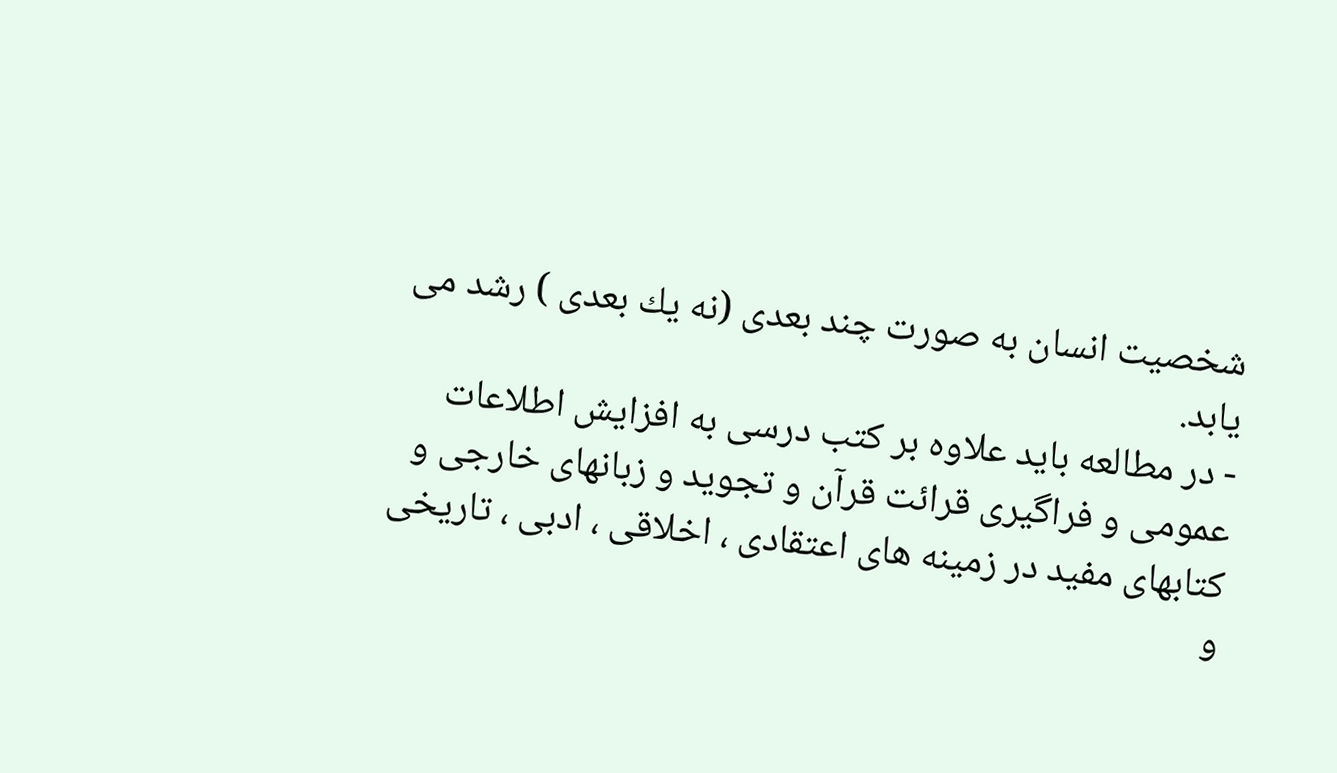شخصيت انسان به صورت چند بعدى (نه يك بعدى ) رشد مى يابد.
- در مطالعه بايد علاوه بر كتب درسى به افزايش اطلاعات عمومى و فراگيرى قرائت قرآن و تجويد و زبانهاى خارجى و كتابهاى مفيد در زمينه هاى اعتقادى ، اخلاقى ، ادبى ، تاريخى و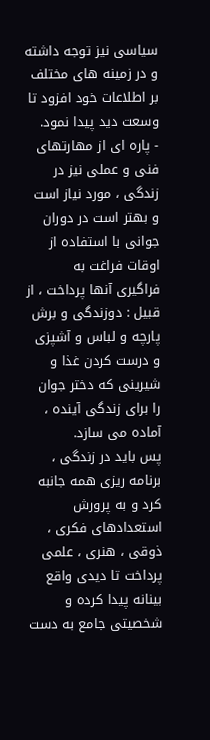سياسى نيز توجه داشته و در زمينه هاى مختلف بر اطلاعات خود افزود تا وسعت ديد پيدا نمود.
- پاره اى از مهارتهاى فنى و عملى نيز در زندگى ، مورد نياز است و بهتر است در دوران جوانى با استفاده از اوقات فراغت به فراگيرى آنها پرداخت ، از قبيل : دوزندگى و برش پارچه و لباس و آشپزى و درست كردن غذا و شيرينى كه دختر جوان را براى زندگى آينده ، آماده مى سازد.
پس بايد در زندگى ، برنامه ريزى همه جانبه كرد و به پرورش استعدادهاى فكرى ، ذوقى ، هنرى ، علمى پرداخت تا ديدى واقع بينانه پيدا كرده و شخصيتى جامع به دست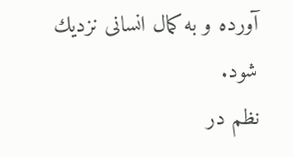آورده و به كمال انسانى نزديك شود.
نظم در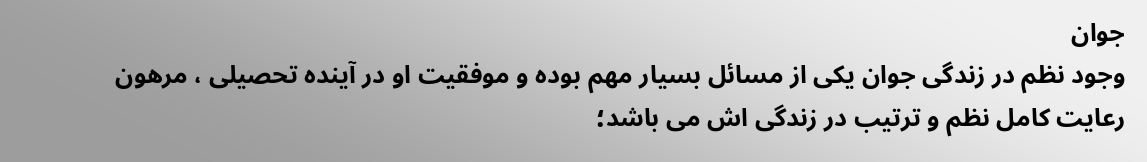جوان
وجود نظم در زندگى جوان يكى از مسائل بسيار مهم بوده و موفقيت او در آينده تحصيلى ، مرهون رعايت كامل نظم و ترتيب در زندگى اش مى باشد؛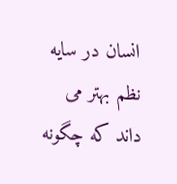انسان در سايه نظم بهتر مى داند كه چگونه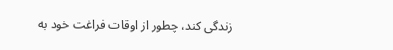زندگى كند، چطور از اوقات فراغت خود به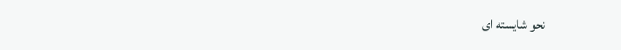نحو شايسته اى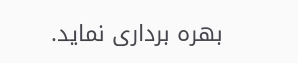بهره بردارى نمايد.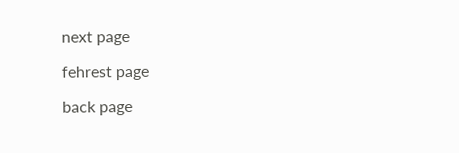next page

fehrest page

back page